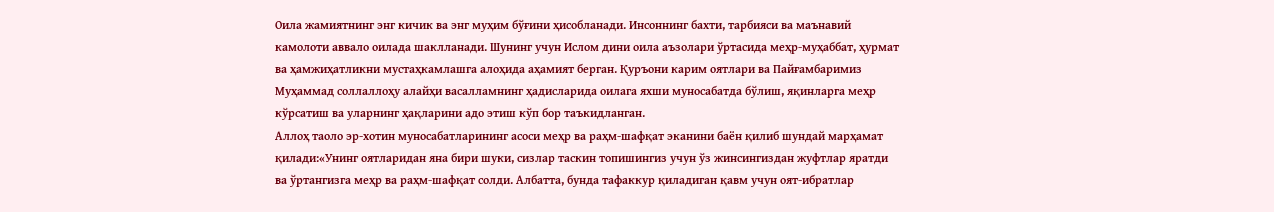Оила жамиятнинг энг кичик ва энг муҳим бўғини ҳисобланади. Инсоннинг бахти, тарбияси ва маънавий камолоти аввало оилада шаклланади. Шунинг учун Ислом дини оила аъзолари ўртасида меҳр-муҳаббат, ҳурмат ва ҳамжиҳатликни мустаҳкамлашга алоҳида аҳамият берган. Қуръони карим оятлари ва Пайғамбаримиз Муҳаммад соллаллоҳу алайҳи васалламнинг ҳадисларида оилага яхши муносабатда бўлиш, яқинларга меҳр кўрсатиш ва уларнинг ҳақларини адо этиш кўп бор таъкидланган.
Аллоҳ таоло эр-хотин муносабатларининг асоси меҳр ва раҳм-шафқат эканини баён қилиб шундай марҳамат қилади:«Унинг оятларидан яна бири шуки, сизлар таскин топишингиз учун ўз жинсингиздан жуфтлар яратди ва ўртангизга меҳр ва раҳм-шафқат солди. Албатта, бунда тафаккур қиладиган қавм учун оят-ибратлар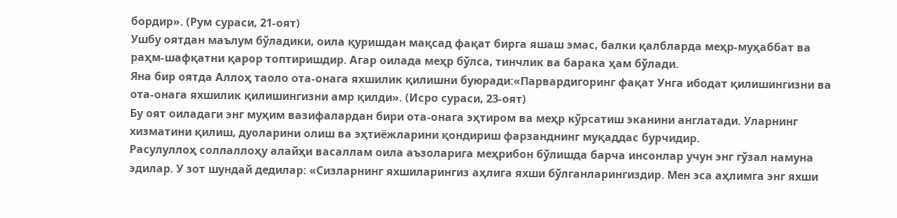бордир». (Рум сураси, 21-оят)
Ушбу оятдан маълум бўладики, оила қуришдан мақсад фақат бирга яшаш эмас, балки қалбларда меҳр-муҳаббат ва раҳм-шафқатни қарор топтиришдир. Агар оилада меҳр бўлса, тинчлик ва барака ҳам бўлади.
Яна бир оятда Аллоҳ таоло ота-онага яхшилик қилишни буюради:«Парвардигоринг фақат Унга ибодат қилишингизни ва ота-онага яхшилик қилишингизни амр қилди». (Исро сураси, 23-оят)
Бу оят оиладаги энг муҳим вазифалардан бири ота-онага эҳтиром ва меҳр кўрсатиш эканини англатади. Уларнинг хизматини қилиш, дуоларини олиш ва эҳтиёжларини қондириш фарзанднинг муқаддас бурчидир.
Расулуллоҳ соллаллоҳу алайҳи васаллам оила аъзоларига меҳрибон бўлишда барча инсонлар учун энг гўзал намуна эдилар. У зот шундай дедилар: «Сизларнинг яхшиларингиз аҳлига яхши бўлганларингиздир. Мен эса аҳлимга энг яхши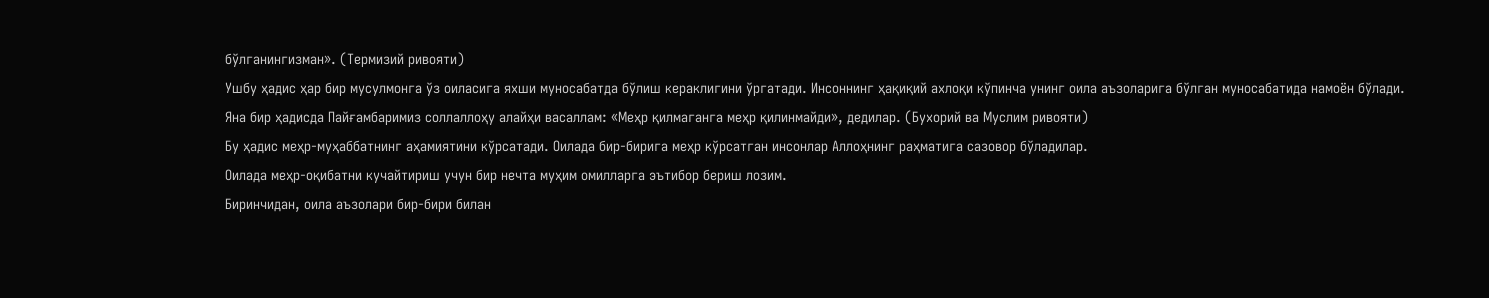бўлганингизман». (Термизий ривояти)
Ушбу ҳадис ҳар бир мусулмонга ўз оиласига яхши муносабатда бўлиш кераклигини ўргатади. Инсоннинг ҳақиқий ахлоқи кўпинча унинг оила аъзоларига бўлган муносабатида намоён бўлади.
Яна бир ҳадисда Пайғамбаримиз соллаллоҳу алайҳи васаллам: «Меҳр қилмаганга меҳр қилинмайди», дедилар. (Бухорий ва Муслим ривояти)
Бу ҳадис меҳр-муҳаббатнинг аҳамиятини кўрсатади. Оилада бир-бирига меҳр кўрсатган инсонлар Аллоҳнинг раҳматига сазовор бўладилар.
Оилада меҳр-оқибатни кучайтириш учун бир нечта муҳим омилларга эътибор бериш лозим.
Биринчидан, оила аъзолари бир-бири билан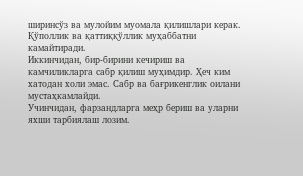ширинсўз ва мулойим муомала қилишлари керак.
Қўполлик ва қаттиққўллик муҳаббатни камайтиради.
Иккинчидан, бир-бирини кечириш ва камчиликларга сабр қилиш муҳимдир. Ҳеч ким хатодан холи эмас. Сабр ва бағрикенглик оилани мустаҳкамлайди.
Учинчидан, фарзандларга меҳр бериш ва уларни яхши тарбиялаш лозим.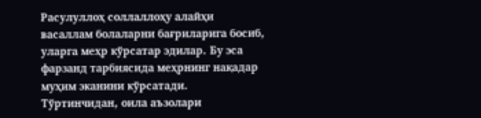Расулуллоҳ соллаллоҳу алайҳи васаллам болаларни бағриларига босиб, уларга меҳр кўрсатар эдилар. Бу эса фарзанд тарбиясида меҳрнинг нақадар муҳим эканини кўрсатади.
Тўртинчидан, оила аъзолари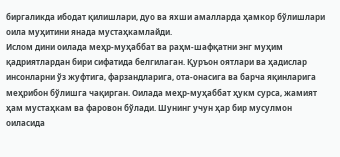биргаликда ибодат қилишлари, дуо ва яхши амалларда ҳамкор бўлишлари оила муҳитини янада мустаҳкамлайди.
Ислом дини оилада меҳр-муҳаббат ва раҳм-шафқатни энг муҳим қадриятлардан бири сифатида белгилаган. Қуръон оятлари ва ҳадислар инсонларни ўз жуфтига, фарзандларига, ота-онасига ва барча яқинларига меҳрибон бўлишга чақирган. Оилада меҳр-муҳаббат ҳукм сурса, жамият ҳам мустаҳкам ва фаровон бўлади. Шунинг учун ҳар бир мусулмон оиласида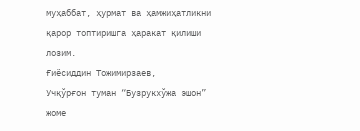муҳаббат, ҳурмат ва ҳамжиҳатликни қарор топтиришга ҳаракат қилиши лозим.
Ғиёсиддин Тожимирзаев,
Учқўрғон туман “Бузрукхўжа эшон” жоме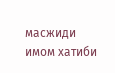масжиди имом хатиби